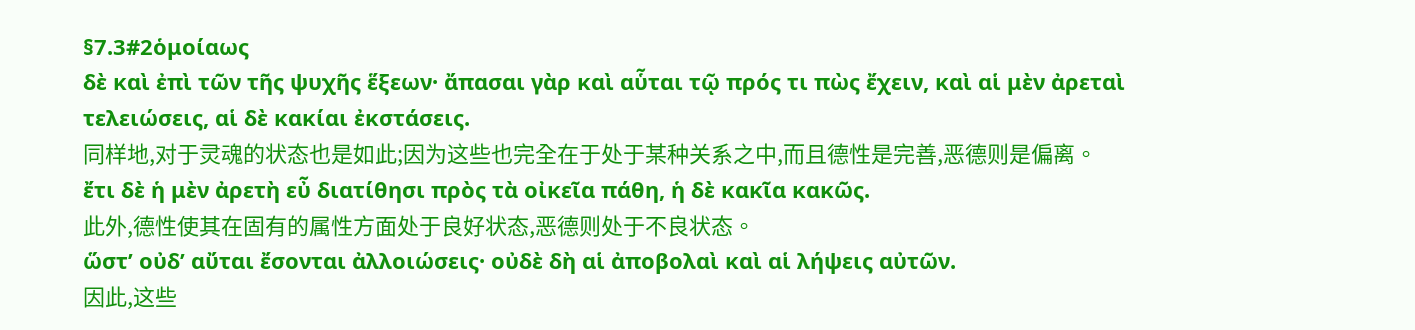§7.3#2ὁμοίαως
δὲ καὶ ἐπὶ τῶν τῆς ψυχῆς ἕξεων· ἄπασαι γὰρ καὶ αὗται τῷ πρός τι πὼς ἔχειν, καὶ αἱ μὲν ἀρεταὶ τελειώσεις, αἱ δὲ κακίαι ἐκστάσεις.
同样地,对于灵魂的状态也是如此;因为这些也完全在于处于某种关系之中,而且德性是完善,恶德则是偏离。
ἔτι δὲ ἡ μὲν ἀρετὴ εὖ διατίθησι πρὸς τὰ οἰκεῖα πάθη, ἡ δὲ κακῖα κακῶς.
此外,德性使其在固有的属性方面处于良好状态,恶德则处于不良状态。
ὥστʼ οὐδʼ αὔται ἔσονται ἀλλοιώσεις· οὐδὲ δὴ αἱ ἀποβολαὶ καὶ αἱ λήψεις αὐτῶν.
因此,这些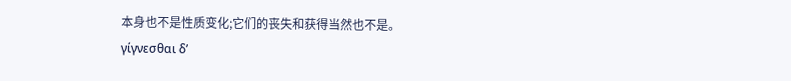本身也不是性质变化;它们的丧失和获得当然也不是。
γίγνεσθαι δʼ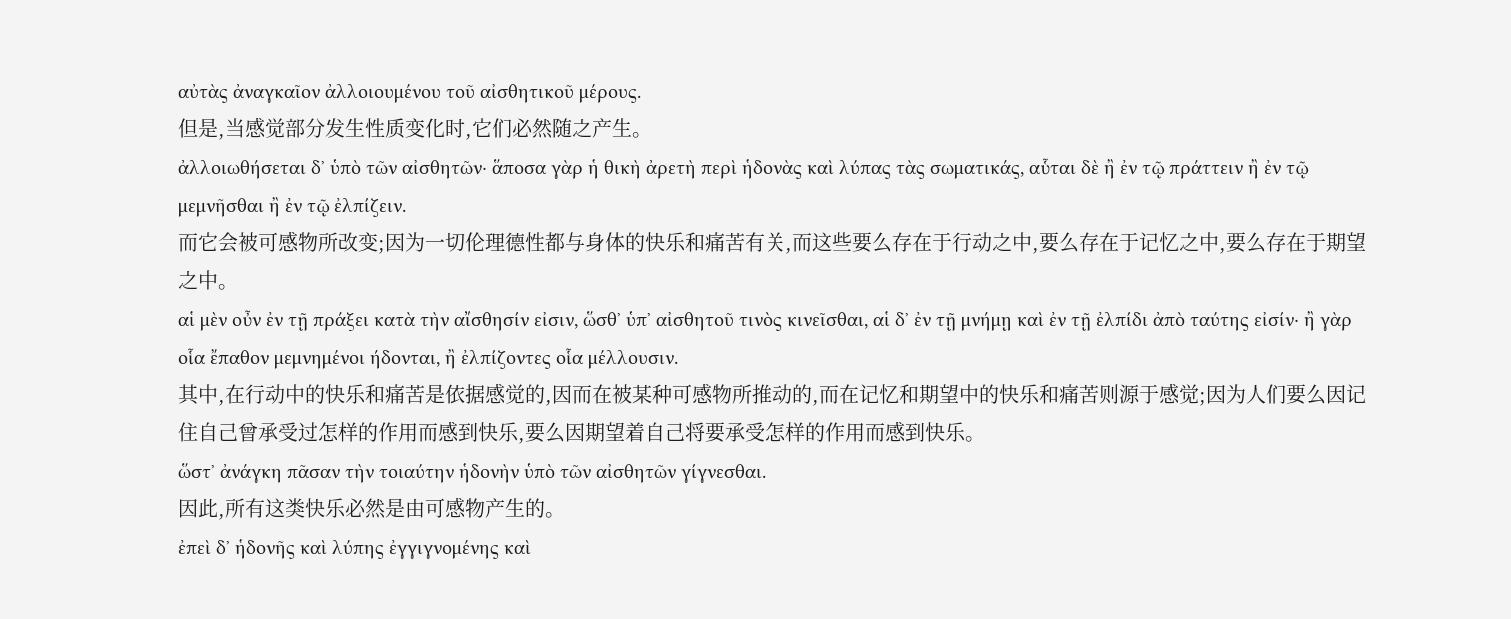αὐτὰς ἀναγκαῖον ἀλλοιουμένου τοῦ αἰσθητικοῦ μέρους.
但是,当感觉部分发生性质变化时,它们必然随之产生。
ἀλλοιωθήσεται δʼ ὑπὸ τῶν αἰσθητῶν· ἅποσα γὰρ ἡ θικὴ ἀρετὴ περὶ ἡδονὰς καὶ λύπας τὰς σωματικάς, αὗται δὲ ἢ ἐν τῷ πράττειν ἢ ἐν τῷ μεμνῆσθαι ἢ ἐν τῷ ἐλπίζειν.
而它会被可感物所改变;因为一切伦理德性都与身体的快乐和痛苦有关,而这些要么存在于行动之中,要么存在于记忆之中,要么存在于期望之中。
αἱ μὲν οὖν ἐν τῇ πράξει κατὰ τὴν αἴσθησίν εἰσιν, ὥσθʼ ὑπʼ αἰσθητοῦ τινὸς κινεῖσθαι, αἱ δʼ ἐν τῇ μνήμῃ καὶ ἐν τῇ ἐλπίδι ἀπὸ ταύτης εἰσίν· ἢ γὰρ οἷα ἔπαθον μεμνημένοι ήδονται, ἢ ἐλπίζοντες οἷα μέλλουσιν.
其中,在行动中的快乐和痛苦是依据感觉的,因而在被某种可感物所推动的,而在记忆和期望中的快乐和痛苦则源于感觉;因为人们要么因记住自己曾承受过怎样的作用而感到快乐,要么因期望着自己将要承受怎样的作用而感到快乐。
ὥστʼ ἀνάγκη πᾶσαν τὴν τοιαύτην ἡδονὴν ὑπὸ τῶν αἰσθητῶν γίγνεσθαι.
因此,所有这类快乐必然是由可感物产生的。
ἐπεὶ δʼ ἡδονῆς καὶ λύπης ἐγγιγνομένης καὶ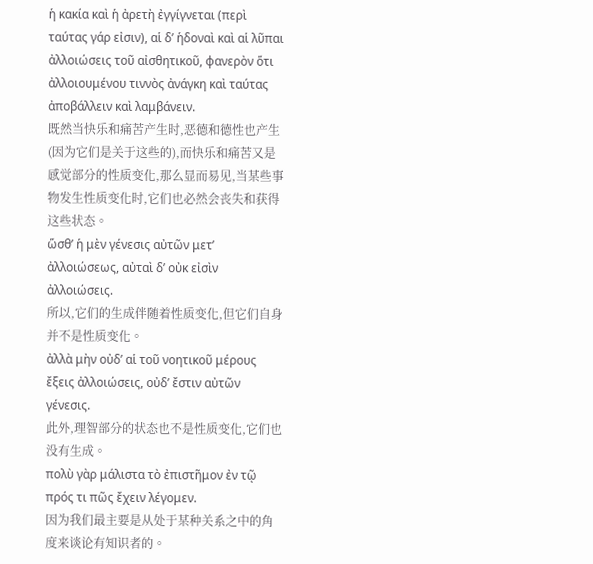ἡ κακία καὶ ἡ ἀρετὴ ἐγγίγνεται (περὶ ταύτας γάρ εἰσιν), αἱ δʼ ἡδοναὶ καὶ αἱ λῦπαι ἀλλοιώσεις τοῦ αἰσθητικοῦ, φανερὸν ὅτι ἀλλοιουμένου τιννὸς ἀνάγκη καὶ ταύτας ἀποβάλλειν καὶ λαμβάνειν.
既然当快乐和痛苦产生时,恶德和德性也产生(因为它们是关于这些的),而快乐和痛苦又是感觉部分的性质变化,那么显而易见,当某些事物发生性质变化时,它们也必然会丧失和获得这些状态。
ὥσθʼ ἡ μὲν γένεσις αὐτῶν μετʼ ἀλλοιώσεως, αὐταὶ δʼ οὐκ εἰσὶν ἀλλοιώσεις.
所以,它们的生成伴随着性质变化,但它们自身并不是性质变化。
ἀλλὰ μὴν οὐδʼ αἱ τοῦ νοητικοῦ μέρους ἔξεις ἀλλοιώσεις, οὐδʼ ἔστιν αὐτῶν γένεσις.
此外,理智部分的状态也不是性质变化,它们也没有生成。
πολὺ γὰρ μάλιστα τὸ ἐπιστῆμον ἐν τῷ πρός τι πῶς ἔχειν λέγομεν.
因为我们最主要是从处于某种关系之中的角度来谈论有知识者的。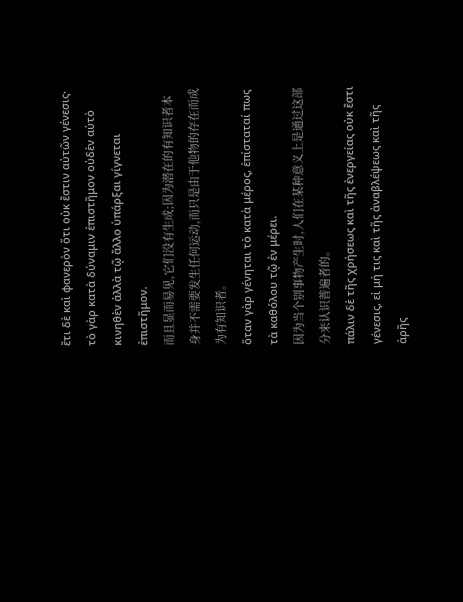ἔτι δὲ καὶ φανερὸν ὅτι οὐκ ἔστιν αὐτῶν γένεσις· τὸ γὰρ κατὰ δύναμιν ἐπιστῆμον οὐδὲν αὐτὸ κινηθὲν ἀλλὰ τῷ ἄλλο ὑπάρξαι γίγνεται ἐπιστῆμον.
而且显而易见,它们没有生成;因为潜在的有知识者本身并不需要发生任何运动,而只是由于他物的存在而成为有知识者。
ὅταν γὰρ γένηται τὸ κατὰ μέρος, ἐπίσταταί πως τὰ καθόλου τῷ ἐν μέρει.
因为当个别事物产生时,人们在某种意义上是通过这部分来认识普遍者的。
πάλιν δὲ τῆς χρήσεως καὶ τῆς ἐνεργείας οὐκ ἔστι γένεσις, εἰ μή τις καὶ τῆς ἀναβλέψεως καὶ τῆς ἁρῆς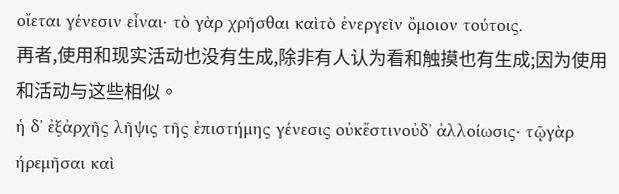οἴεται γένεσιν εἶναι· τὸ γὰρ χρῆσθαι καὶτὸ ἐνεργεῖν ὄμοιον τούτοις.
再者,使用和现实活动也没有生成,除非有人认为看和触摸也有生成;因为使用和活动与这些相似。
ἡ δʼ ἐξἀρχῆς λῆψις τῆς ἐπιστήμης γένεσις οὐκἔστινοὐδʼ ἀλλοίωσις· τῷγὰρ ήρεμῆσαι καὶ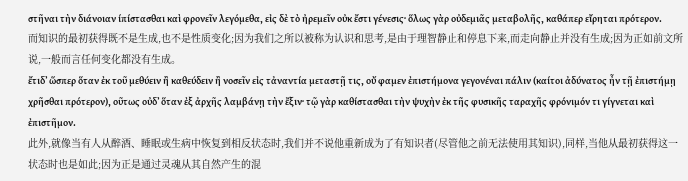στῆναι τὴν διάνοιαν ίπίστασθαι καὶ φρονεῖν λεγόμεθα, εἰς δὲ τὸ ἠρεμεῖν οὐκ ἔστι γένεσις· ὅλως γὰρ οὐδεμιᾶς μεταβολῆς, καθάπερ εἴρηται πρότερον.
而知识的最初获得既不是生成,也不是性质变化;因为我们之所以被称为认识和思考,是由于理智静止和停息下来,而走向静止并没有生成;因为正如前文所说,一般而言任何变化都没有生成。
ἔτιδʼ ὥσπερ ὅταν ἐκ τοῦ μεθύειν ἢ καθεύδειν ἢ νοσεῖν εἰς τἀναντία μεταστῇ τις, οὔ φαμεν ἐπιστήμονα γεγονέναι πάλιν (καίτοι ἀδύνατος ἦν τῇ ἐπιστήμῃ χρῆσθαι πρότερον), οῦτως οὐδʼ ὅταν ἐξ ἀρχῆς λαμβάνῃ τὴν ἔξιν· τῷ γὰρ καθίστασθαι τὴν ψυχὴν ἐκ τῆς φυσικῆς ταραχῆς φρόνιμόν τι γίγνεται καὶ ἐπιστῆμον.
此外,就像当有人从醉酒、睡眠或生病中恢复到相反状态时,我们并不说他重新成为了有知识者(尽管他之前无法使用其知识),同样,当他从最初获得这一状态时也是如此;因为正是通过灵魂从其自然产生的混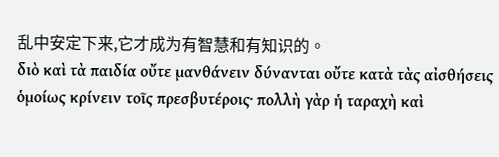乱中安定下来,它才成为有智慧和有知识的。
διὸ καὶ τὰ παιδία οὔτε μανθάνειν δύνανται οὔτε κατὰ τὰς αἰσθήσεις ὁμοίως κρίνειν τοῖς πρεσβυτέροις· πολλὴ γὰρ ἡ ταραχὴ καὶ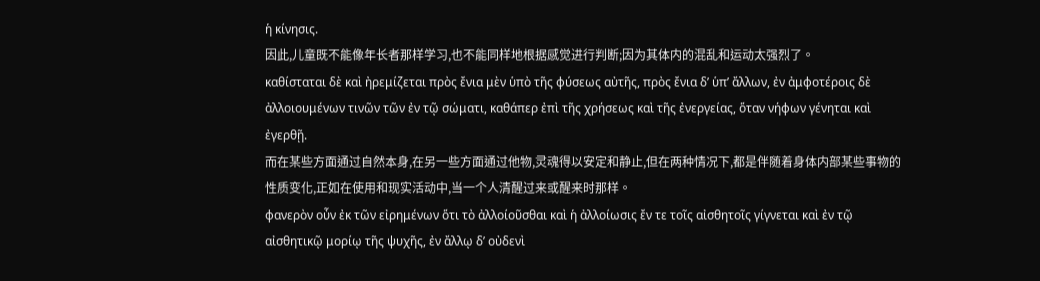ἡ κίνησις.
因此,儿童既不能像年长者那样学习,也不能同样地根据感觉进行判断;因为其体内的混乱和运动太强烈了。
καθίσταται δὲ καὶ ἠρεμίζεται πρὸς ἔνια μὲν ὑπὸ τῆς φύσεως αὐτῆς, πρὸς ἔνια δʼ ὑπʼ ἄλλων, ἐν ἀμφοτέροις δὲ ἀλλοιουμένων τινῶν τῶν ἐν τῷ σώματι, καθάπερ ἐπὶ τῆς χρήσεως καὶ τῆς ἐνεργείας, ὅταν νήφων γένηται καὶ ἐγερθῇ.
而在某些方面通过自然本身,在另一些方面通过他物,灵魂得以安定和静止,但在两种情况下,都是伴随着身体内部某些事物的性质变化,正如在使用和现实活动中,当一个人清醒过来或醒来时那样。
φανερὸν οὖν ἐκ τῶν εἰρημένων ὅτι τὸ ἀλλοίοῦσθαι καὶ ἡ ἀλλοίωσις ἔν τε τοῖς αἰσθητοῖς γίγνεται καὶ ἐν τῷ αἰσθητικῷ μορίῳ τῆς ψυχῆς, ἐν ἄλλῳ δʼ οὐδενὶ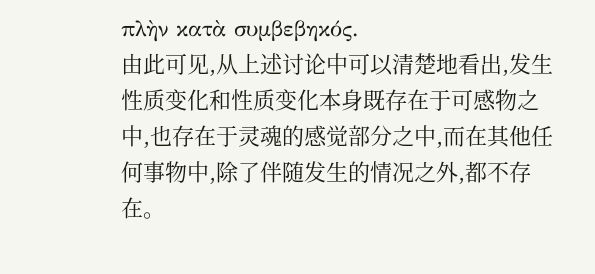πλὴν κατὰ συμβεβηκός.
由此可见,从上述讨论中可以清楚地看出,发生性质变化和性质变化本身既存在于可感物之中,也存在于灵魂的感觉部分之中,而在其他任何事物中,除了伴随发生的情况之外,都不存在。